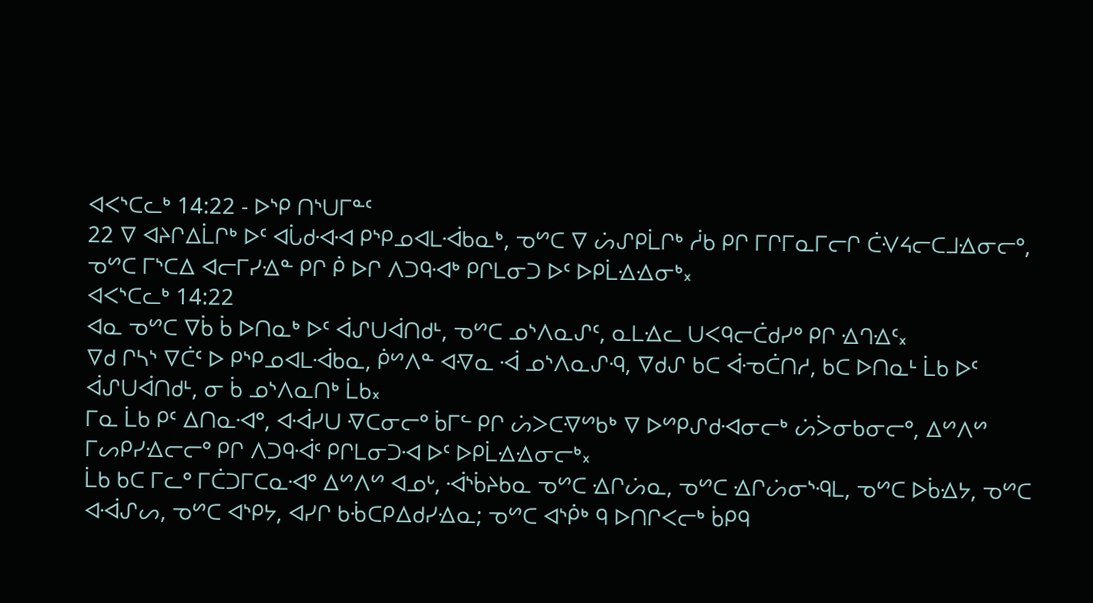ᐊᐸᔅᑕᓚᒃ 14:22 - ᐅᔅᑭ ᑎᔅᑌᒥᓐᑦ
22 ᐁ ᐊᔨᒋᐃᒫᒋᒃ ᐅᑦ ᐊᒑᑯᐗᐗ ᑭᔅᑭᓄᐊᒪᐙᑲᓇᒃ, ᓀᔥᑕ ᐁ ᔖᔑᑭᒫᒋᒃ ᓲᑲ ᑭᒋ ᒥᒋᒥᓇᒥᓕᒋ ᑖᐺᔦᓕᑕᒧᐎᓂᓕᐤ, ᓀᔥᑕ ᒥᔅᑕᐃ ᐊᓕᒥᓯᐎᓐ ᑭᒋ ᑮ ᐅᒋ ᐱᑐᑫᐗᒃ ᑭᒋᒪᓂᑐ ᐅᑦ ᐅᑭᒫᐎᐎᓂᒃ᙮
ᐊᐸᔅᑕᓚᒃ 14:22
ᐊᓇ ᓀᔥᑕ ᐁᑳ ᑳ ᐅᑎᓇᒃ ᐅᑦ ᐋᔑᑌᐋᑎᑯᒻ, ᓀᔥᑕ ᓄᔅᐱᓇᔑᑦ, ᓇᒪᐎᓚ ᑌᐸᑫᓕᑖᑯᓯᐤ ᑭᒋ ᐎᒉᐎᑦ᙮
ᐁᑯ ᒋᓴᔅ ᐁᑖᑦ ᐅ ᑭᔅᑭᓄᐊᒪᐙᑲᓇ, ᑮᔥᐱᓐ ᐊᐌᓇ ᐙ ᓄᔅᐱᓇᔑᑴ, ᐁᑯᔑ ᑲᑕ ᐋᓉᑖᑎᓱ, ᑲᑕ ᐅᑎᓇᒻ ᒫᑲ ᐅᑦ ᐋᔑᑌᐋᑎᑯᒻ, ᓂ ᑳ ᓄᔅᐱᓇᑎᒃ ᒫᑲ᙮
ᒥᓇ ᒫᑲ ᑭᑦ ᐃᑎᓇᐗᐤ, ᐊᐙᓯᑌ ᐌᑕᓂᓕᐤ ᑳᒥᓪ ᑭᒋ ᔖᐳᑕᐌᔥᑲᒃ ᐁ ᐅᔥᑭᔑᑯᐗᓂᓕᒃ ᔖᐴᓂᑲᓂᓕᐤ, ᐃᔥᐱᔥ ᒥᔕᑭᓯᐎᓕᓕᐤ ᑭᒋ ᐱᑐᑫᐙᑦ ᑭᒋᒪᓂᑐᐗ ᐅᑦ ᐅᑭᒫᐎᐎᓂᓕᒃ᙮
ᒫᑲ ᑲᑕ ᒥᓚᐤ ᒥᑖᑐᒥᑕᓇᐗᐤ ᐃᔥᐱᔥ ᐊᓄᒡ, ᐙᔅᑳᔨᑲᓇ ᓀᔥᑕ ᐎᒋᔖᓇ, ᓀᔥᑕ ᐎᒋᔖᓂᔅᑴᒪ, ᓀᔥᑕ ᐅᑳᐎᔭ, ᓀᔥᑕ ᐊᐙᔑᔕ, ᓀᔥᑕ ᐊᔅᑭᔭ, ᐊᓯᒋ ᑲᒀᑕᑭᐃᑯᓯᐎᓇ; ᓀᔥᑕ ᐊᔅᑮᒃ ᑫ ᐅᑎᒋᐸᓕᒃ ᑳᑭᑫ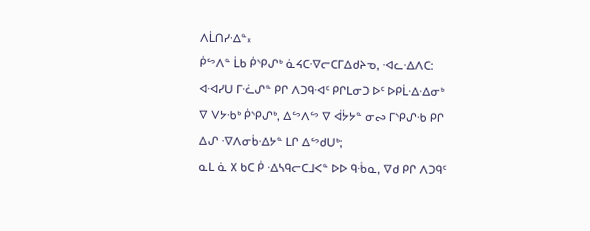ᐱᒫᑎᓯᐎᓐ᙮
ᑮᔥᐱᓐ ᒫᑲ ᑮᔅᑭᔑᒃ ᓈᔦᑕᐌᓕᑕᒥᐃᑯᔨᓀ, ᐗᓚᐎᐱᑕ: ᐊᐗᓯᑌ ᒥᓨᔑᓐ ᑭᒋ ᐱᑐᑫᐗᑦ ᑭᒋᒪᓂᑐ ᐅᑦ ᐅᑭᒫᐎᐎᓂᒃ ᐁ ᐯᔭᑾᒃ ᑮᔅᑭᔑᒃ, ᐃᔥᐱᔥ ᐁ ᐋᔮᔭᓐ ᓂᔓ ᒥᔅᑭᔑᑾ ᑭᒋ ᐃᔑ ᐌᐱᓂᑳᐎᔭᓐ ᒪᒋ ᐃᔥᑯᑌᒃ;
ᓇᒪ ᓈ ᙭ ᑲᑕ ᑮ ᐎᓴᑫᓕᑕᒧᐸᓐ ᐅᐅ ᑫᒀᓇ, ᐁᑯ ᑭᒋ ᐱᑐᑫᑦ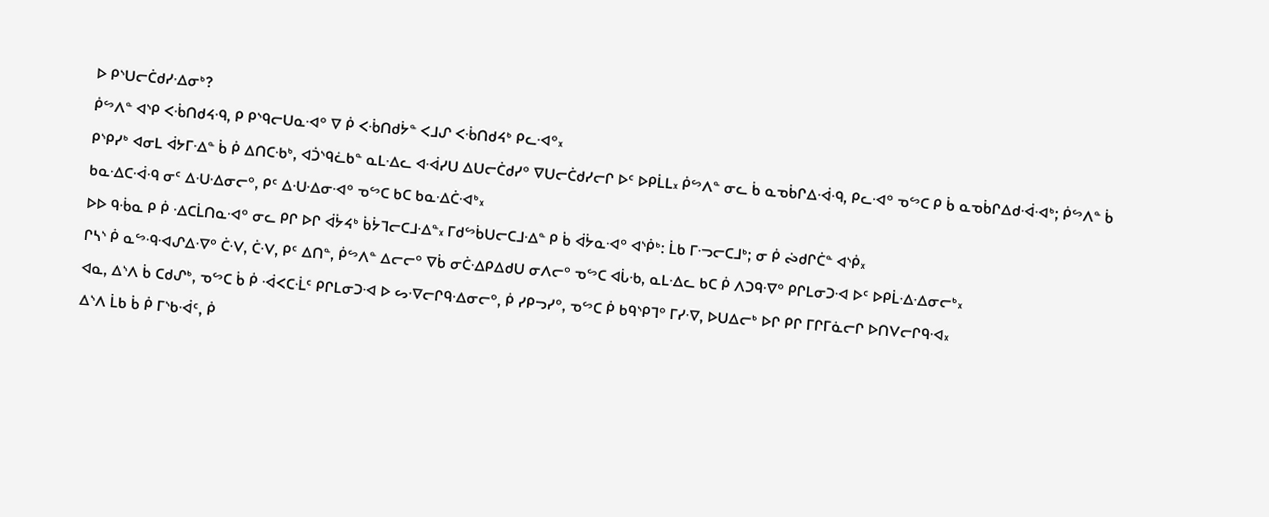ᐅ ᑭᔅᑌᓕᑖᑯᓯᐎᓂᒃ?
ᑮᔥᐱᓐ ᐊᔅᑭ ᐸᒀᑎᑯᔦᑴ, ᑭ ᑭᔅᑫᓕᑌᓇᐗᐤ ᐁ ᑮ ᐸᒀᑎᑯᔮᓐ ᐸᒧᔑ ᐸᒀᑎᑯᔦᒃ ᑭᓚᐗᐤ᙮
ᑭᔅᑭᓯᒃ ᐊᓂᒪ ᐋᔭᒥᐎᓐ ᑳ ᑮ ᐃᑎᑕᑾᒃ, ᐊᑑᔅᑫᓛᑲᓐ ᓇᒪᐎᓚ ᐊᐙᓯᑌ ᐃᑌᓕᑖᑯᓯᐤ ᐁᑌᓕᑖᑯᓯᓕᒋ ᐅᑦ ᐅᑭᒫᒪ᙮ ᑮᔥᐱᓐ ᓂᓚ ᑳ ᓇᓀᑳᒋᐃᐙᑴ, ᑭᓚᐗᐤ ᓀᔥᑕ ᑭ ᑳ ᓇᓀᑳᒋᐃᑯᐙᐗᒃ; ᑮᔥᐱᓐ ᑳ ᑲᓇᐎᑕᐙᑴ ᓂᑦ ᐃᑗᐎᓂᓕᐤ, ᑭᑦ ᐃᑗᐎᓂᐗᐤ ᓀᔥᑕ ᑲᑕ ᑲᓇᐎᑖᐗᒃ᙮
ᐅᐅ ᑫᒀᓇ ᑭ ᑮ ᐎᑕᒫᑎᓇᐗᐤ ᓂᓚ ᑭᒋ ᐅᒋ ᐋᔮᔦᒃ ᑳᔮᒣᓕᑕᒧᐎᓐ᙮ ᒥᑯᔥᑳᑌᓕᑕᒧᐎᓐ ᑭ ᑳ ᐋᔮᓇᐗᐤ ᐊᔅᑮᒃ: ᒫᑲ ᒥᓜᓕᑕᒧᒃ; ᓂ ᑮ ᔔᑯᒋᑖᓐ ᐊᔅᑮ᙮
ᒋᓴᔅ ᑮ ᓇᔥᑴᐗᔑᐃᐌᐤ ᑖᐺ, ᑖᐺ, ᑭᑦ ᐃᑎᓐ, ᑮᔥᐱᓐ ᐃᓕᓕᐤ ᐁᑳ ᓂᑖᐎᑭᐃᑯᑌ ᓂᐱᓕᐤ ᓀᔥᑕ ᐊᒑᑾ, ᓇᒪᐎᓚ ᑲᑕ ᑮ ᐱᑐᑫᐌᐤ ᑭᒋᒪᓂᑐᐗ ᐅᑦ ᐅᑭᒫᐎᐎᓂᓕᒃ᙮
ᐊᓇ, ᐃᔅᐱ ᑳ ᑕᑯᔑᒃ, ᓀᔥᑕ ᑳ ᑮ ᐙᐸᑕᒸᑦ ᑭᒋᒪᓂᑐᐗ ᐅ ᔕᐌᓕᒋᑫᐎᓂᓕᐤ, ᑮ ᓯᑭᓓᓯᐤ, ᓀᔥᑕ ᑮ ᑲᑫᔅᑭᒣᐤ ᒥᓯᐌ, ᐅᑌᐃᓕᒃ ᐅᒋ ᑭᒋ ᒥᒋᒥᓈᓕᒋ ᐅᑎᐯᓕᒋᑫᐗ᙮
ᐃᔅᐱ ᒫᑲ ᑳ ᑮ ᒥᔅᑲᐙᑦ, ᑮ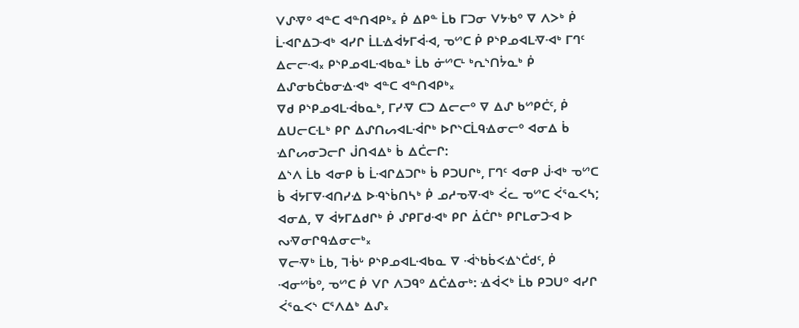ᐯᔑᐌᐤ ᐊᓐᑕ ᐊᓐᑎᐊᑭᒃ᙮ ᑮ ᐃᑭᓐ ᒫᑲ ᒥᑐᓂ ᐯᔭᑾᐤ ᐁ ᐱᐳᒃ ᑮ ᒫᐗᒋᐃᑐᐗᒃ ᐊᓯᒋ ᒫᒪᐎᐋᔭᒥᐋᐗ, ᓀᔥᑕ ᑮ ᑭᔅᑭᓄᐊᒪᐌᐗᒃ ᒥᒉᑦ ᐃᓕᓕᐗ᙮ ᑭᔅᑭᓄᐊᒪᐗᑲᓇᒃ ᒫᑲ ᓃᔥᑕᒻ ᒃᕆᔅᑎᔮᓇᒃ ᑮ ᐃᔑᓂᑲᑖᑲᓂᐎᐗᒃ ᐊᓐᑕ ᐊᓐᑎᐊᑭᒃ᙮
ᐁᑯ ᑭᔅᑭᓄᐊᒪᐙᑲᓇᒃ, ᒥᓯᐌ ᑕᑐ ᐃᓕᓕᐤ ᐁ ᐃᔑ ᑲᔥᑭᑖᑦ, ᑮ ᐃᑌᓕᑕᒶᒃ ᑭᒋ ᐃᔑᑎᔕᐊᒪᐙᒋᒃ ᐅᒋᔅᑕᒫᑫᐎᓂᓕᐤ ᐊᓂᐃ ᑳ ᐎᒋᔕᓂᑐᓕᒋ ᒎᑎᐊᐃᒃ ᑳ ᐃᑖᓕᒋ:
ᐃᔅᐱ ᒫᑲ ᐊᓂᑭ ᑳ ᒫᐗᒋᐃᑐᒋᒃ ᑳ ᑭᑐᑌᒋᒃ, ᒥᒉᑦ ᐊᓂᑭ ᒎᐗᒃ ᓀᔥᑕ ᑳ ᐋᔭᒥᐁᐗᑎᓯᐎ ᐅᑴᔅᑳᑎᓴᒃ ᑮ ᓄᓱᓀᐌᐗᒃ ᐹᓚ ᓀᔥᑕ ᐹᕐᓇᐸᓴ; ᐊᓂᐃ, ᐁ ᐋᔭᒥᐃᑯᒋᒃ ᑮ ᔑᑭᒥᑯᐗᒃ ᑭᒋ ᐄᑖᒋᒃ ᑭᒋᒪᓂᑐᐗ ᐅ ᔓᐌᓂᒋᑫᐎᓂᓕᒃ᙮
ᐁᓕᐌᒃ ᒫᑲ, ᒣᒀᒡ ᑭᔅᑭᓄᐊᒪᐗᑲᓇ ᐁ ᐙᔅᑲᑳᐸᐎᔅᑖᑯᑦ, ᑮ ᐗᓂᔥᑳᐤ, ᓀᔥᑕ ᑮ ᐯᒋ ᐱᑐᑫᐤ ᐃᑖᐎᓂᒃ: ᐎᐋᐸᒃ ᒫᑲ ᑭᑐᑌᐤ ᐊᓯᒋ ᐹᕐᓇᐸᔅ ᑕᕐᐱᐃᒃ ᐃᔑ᙮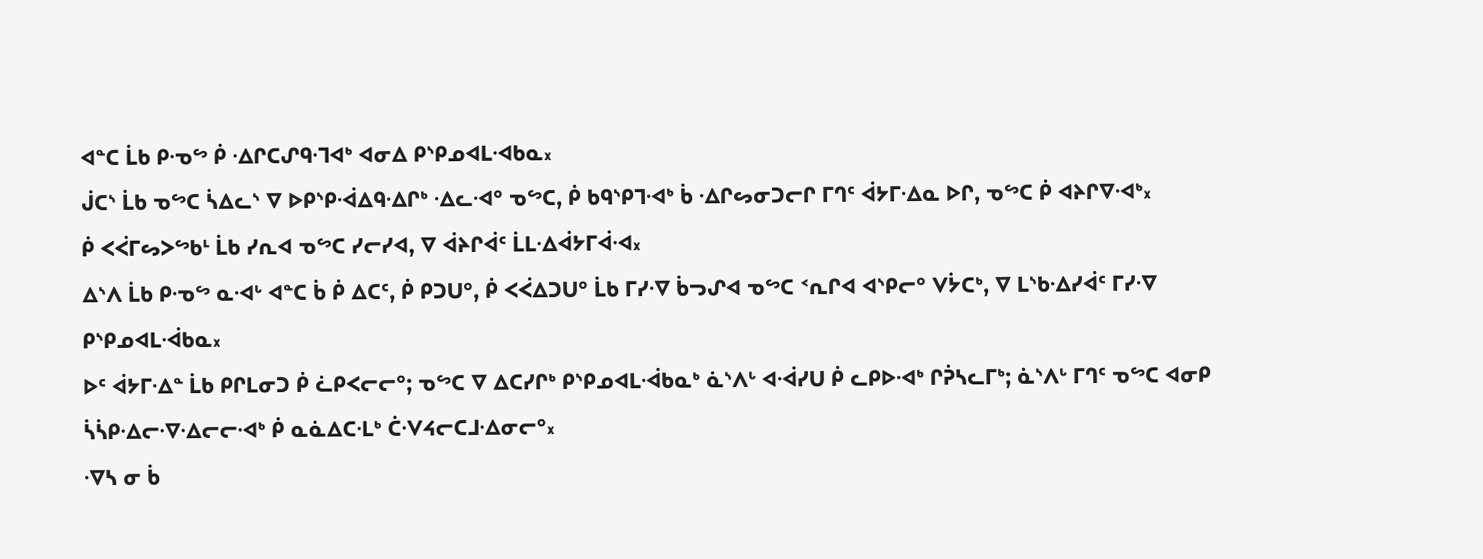ᐊᓐᑕ ᒫᑲ ᑭᓉᔥ ᑮ ᐎᒋᑕᔑᑫᒬᐊᒃ ᐊᓂᐃ ᑭᔅᑭᓄᐊᒪᐗᑲᓇ᙮
ᒎᑕᔅ ᒫᑲ ᓀᔥᑕ ᓵᐃᓚᔅ ᐁ ᐅᑭᔅᑭᐙᐃᑫᐎᒋᒃ ᐎᓚᐗᐤ ᓀᔥᑕ, ᑮ ᑲᑫᔅᑭᒣᐗᒃ ᑳ ᐎᒋᔕᓂᑐᓕᒋ ᒥᒉᑦ ᐋᔭᒥᐎᓇ ᐅᒋ, ᓀᔥᑕ ᑮ ᐊᔨᒋᐁᐗᒃ᙮
ᑮ ᐸᐹᒥᔕᐳᔥᑲᒻ ᒫᑲ ᓯᕆᐊ ᓀᔥᑕ ᓯᓕᓯᐊ, ᐁ ᐋᔨᒋᐋᑦ ᒫᒪᐎᐋᔭᒥᐋᐗ᙮
ᐃᔅᐱ ᒫᑲ ᑭᓉᔥ ᓇᐗᒡ ᐊᓐᑕ ᑳ ᑮ ᐃᑕᑦ, ᑮ ᑭᑐᑌᐤ, ᑮ ᐸᐹᐃᑐᑌᐤ ᒫᑲ ᒥᓯᐌ ᑳᓓᔑᐊ ᓀᔥᑕ ᑉᕆᒋᐊ ᐊᔅᑭᓕᐤ ᐯᔮᑕᒃ, ᐁ ᒪᔅᑲᐎᓯᐋᑦ ᒥᓯᐌ ᑭᔅᑭᓄᐊᒪᐙᑲᓇ᙮
ᐅᑦ ᐋᔭᒥᐎᓐ ᒫᑲ ᑭᒋᒪᓂᑐ ᑮ ᓛᑭᐸᓕᓕᐤ; ᓀᔥᑕ ᐁ ᐃᑕᓯᒋᒃ ᑭᔅᑭᓄᐊᒪᐙᑲᓇᒃ ᓈᔅᐱᒡ ᐊᐙᓯᑌ ᑮ ᓚᑭᐅᐗᒃ ᒋᕉᓴᓚᒥᒃ; ᓈᔅᐱᒡ ᒥᒉᑦ ᓀᔥᑕ ᐊᓂᑭ ᓵᓵᑭᐎᓕᐌᐎᓕᓕᐗᒃ ᑮ ᓇᓈᐃᑕᒶᒃ ᑖᐺᔦᓕᑕᒧᐎᓂᓕᐤ᙮
ᐌᓴ ᓂ ᑳ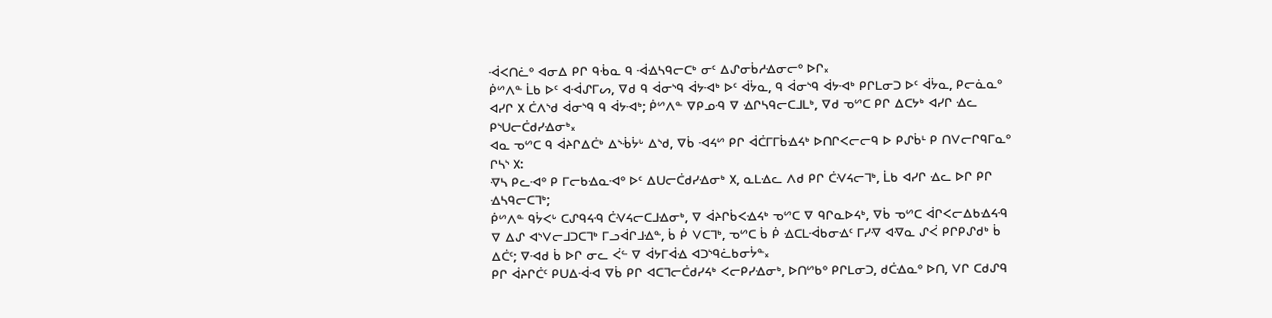ᐙᐸᑎᓛᐤ ᐊᓂᐃ ᑭᒋ ᑫᒀᓇ ᑫ ᐙᐎᓴᑫᓕᑕᒃ ᓂᑦ ᐃᔑᓂᑳᓱᐎᓂᓕᐤ ᐅᒋ᙮
ᑮᔥᐱᓐ ᒫᑲ ᐅᑦ ᐊᐙᔑᒥᔕ, ᐁᑯ ᑫ ᐋᓂᔅᑫ ᐋᔭᐗᒃ ᐅᑦ ᐋᔮᓇ, ᑫ ᐋᓂᔅᑫ ᐋᔭᐗᒃ ᑭᒋᒪᓂᑐ ᐅᑦ ᐋᔮᓇ, ᑭᓕᓈᓇᐤ ᐊᓯᒋ ᙭ ᑖᐱᔅᑯ ᐋᓂᔅᑫ ᑫ ᐋᔭᐗᒃ; ᑮᔥᐱᓐ ᐁᑭᓄᑴ ᐁ ᐎᒋᓴᑫᓕᑕᒧᒪᒃ, ᐁᑯ ᓀᔥᑕ ᑭᒋ ᐃᑕᔭᒃ ᐊᓯᒋ ᐎᓚ ᑭᔅᑌᓕᑖᑯᓯᐎᓂᒃ᙮
ᐊᓇ ᓀᔥᑕ ᑫ ᐋᔨᒋᐃᑖᒃ ᐃᔅᒀᔮᒡ ᐃᔅᑯ, ᐁᑳ ᐗᔦᔥ ᑭᒋ ᐋᑖᒥᒥᑳᐎᔦᒃ ᐅᑎᒋᐸᓕᓕᑫ ᐅ ᑭᔑᑳᒻ ᑭ ᑎᐯᓕᒋᑫᒥᓇᐤ ᒋᓴᔅ ᙭:
ᐌᓴ ᑭᓚᐗᐤ ᑭ ᒥᓕᑲᐎᓇᐗᐤ ᐅᑦ ᐃᑌᓕᑖᑯᓯᐎᓂᒃ ᙭, ᓇᒪᐎᓚ ᐱᑯ ᑭᒋ ᑖᐺᔦᓕᒣᒃ, ᒫᑲ ᐊᓯᒋ ᐎᓚ ᐅᒋ ᑭᒋ ᐎᓴᑫᓕᑕᒣᒃ;
ᑮᔥᐱᓐ ᑫᔮᐸᒡ ᑕᔑᑫᔦᑴ ᑖᐺᔦᓕᑕᒧᐎᓂᒃ, ᐁ ᐋᔨᒋᑳᐸᐎᔦᒃ ᓀᔥᑕ ᐁ ᑫᒋᓇᐅᔦᒃ, ᐁᑳ ᓀᔥᑕ ᐋᒋᐸᓕᐃᑲᐎᔦᑴ ᐁ ᐃᔑ ᐊᔅᐯᓕᒧᑐᑕᒣᒃ ᒥᓗᐋᒋᒧᐎᓐ, ᑳ ᑮ ᐯᑕᒣᒃ, ᓀᔥᑕ ᑳ ᑮ ᐎᑕᒪᐙᑲᓂᐎᑦ ᒥᓯᐌ ᐊᐌᓇ ᔑᐹ ᑭᒋᑭᔑᑯᒃ ᑳ ᐃᑖᑦ; ᐁᐗᑯ ᑳ ᐅᒋ ᓂᓚ ᐹᓪ ᐁ ᐋᔭᒥᐋᐎ ᐊᑐᔅᑫᓛᑲᓂᔮᓐ᙮
ᑭᒋ ᐋᔨᒋᑖᑦ ᑭᑌᐃᐙᐗ ᐁᑳ ᑭᒋ ᐊᑕᒣᓕᑖᑯᓯᔦᒃ ᐸᓕᑭᓯᐎᓂᒃ, ᐅᑎᔥᑲᐤ ᑭᒋᒪᓂᑐ, ᑯᑖᐎᓇᐤ ᐅᑎ, ᐯᒋ ᑕᑯᔑᑫ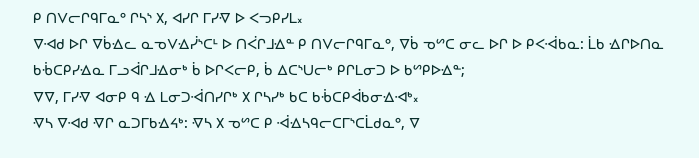ᑭ ᑎᐯᓕᒋᑫᒥᓇᐤ ᒋᓴᔅ ᙭, ᐊᓯᒋ ᒥᓯᐌ ᐅ ᐸᓓᑭᓯᒪ᙮
ᐁᐗᑯ ᐅᒋ ᐁᑳᐎᓚ ᓇᓀᐯᐎᓰᔅᑕᒻ ᐅ ᑎᐹᒋᒧᐎᓐ ᑭ ᑎᐯᓕᒋᑫᒥᓇᐤ, ᐁᑳ ᓀᔥᑕ ᓂᓚ ᐅᒋ ᐅ ᑭᐸᐙᑲᓇ: ᒫᑲ ᐎᒋᐅᑎᓇ ᑲᒀᑕᑭᓯᐎᓇ ᒥᓗᐋᒋᒧᐎᓂᒃ ᑳ ᐅᒋᐸᓕᑭ, ᑳ ᐃᑕᔅᑌᓕᒃ ᑭᒋᒪᓂᑐ ᐅ ᑲᔥᑭᐅᐎᓐ;
ᐁᐁ, ᒥᓯᐌ ᐊᓂᑭ ᑫ ᐎ ᒪᓂᑐᐙᑎᓯᒋᒃ ᙭ ᒋᓴᓯᒃ ᑲᑕ ᑲᒀᑕᑭᐋᑲᓂᐎᐗᒃ᙮
ᐌᓴ ᐁᐗᑯ ᐌᒋ ᓇᑐᒥᑲᐎᔦᒃ: ᐌᓴ ᙭ ᓀᔥᑕ ᑭ ᐙᐎᓴᑫᓕᑕᒥᔅᑕᒫᑯᓇᐤ, ᐁ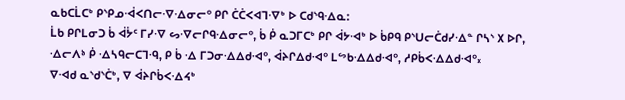ᓇᑲᑕᒫᑕᒃ ᑭᔅᑭᓄᐙᐸᑎᓕᐌᐎᓂᓕᐤ ᑭᒋ ᑖᑖᐸᐊᒣᐌᒃ ᐅ ᑕᑯᔅᑫᐎᓇ:
ᒫᑲ ᑭᒋᒪᓂᑐ ᑳ ᐋᔮᑦ ᒥᓯᐌ ᔕᐌᓕᒋᑫᐎᓂᓕᐤ, ᑳ ᑮ ᓇᑐᒥᑕᒃ ᑭᒋ ᐋᔭᐗᒃ ᐅ ᑳᑭᑫ ᑭᔅᑌᓕᑖᑯᓯᐎᓐ ᒋᓴᔅ ᙭ ᐅᒋ, ᐎᓕᐱᔉ ᑮ ᐎᓴᑫᓕᑕᒣᑴ, ᑭ ᑳ ᐎ ᒥᑐᓂᐎᐃᑯᐗᐤ, ᐋᔨᒋᐃᑯᐗᐤ ᒪᔥᑲᐎᐃᑯᐗᐤ, ᓱᑭᑳᐸᐎᐃᑯᐗᐤ᙮
ᐁᐗᑯ ᓇᔅᑯᔅᑖᒃ, ᐁ ᐋᔨᒋᑳᐸᐎᔦᒃ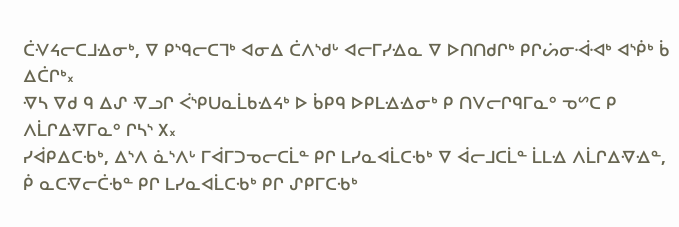ᑖᐺᔦᓕᑕᒧᐎᓂᒃ, ᐁ ᑭᔅᑫᓕᑕᒣᒃ ᐊᓂᐃ ᑖᐱᔅᑯᒡ ᐊᓕᒥᓯᐎᓇ ᐁ ᐅᑎᑎᑯᒋᒃ ᑭᒋᔖᓂᐙᐗᒃ ᐊᔅᑮᒃ ᑳ ᐃᑖᒋᒃ᙮
ᐌᓴ ᐁᑯ ᑫ ᐃᔑ ᐌᓗᒋ ᐹᔅᑭᑌᓇᒫᑲᐎᔦᒃ ᐅ ᑳᑭᑫ ᐅᑭᒪᐎᐎᓂᒃ ᑭ ᑎᐯᓕᒋᑫᒥᓇᐤ ᓀᔥᑕ ᑭ ᐱᒫᒋᐃᐌᒥᓇᐤ ᒋᓴᔅ ᙭᙮
ᓯᐋᑭᐃᑕᑾᒃ, ᐃᔅᐱ ᓈᔅᐱᒡ ᒥᐋᒥᑐᓀᓕᑕᒫᓐ ᑭᒋ ᒪᓯᓇᐊᒫᑕᑾᒃ ᐁ ᐋᓕᒧᑕᒫᓐ ᒫᒪᐎ ᐱᒫᒋᐃᐌᐎᓐ, ᑮ ᓇᑕᐌᓕᑖᑾᓐ ᑭᒋ ᒪᓯᓇᐊᒫᑕᑾᒃ ᑭᒋ ᔑᑭᒥᑕᑾᒃ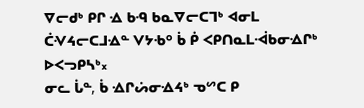ᐁᓕᑯᒃ ᑭᒋ ᐎ ᑲᑴ ᑲᓇᐁᓕᑕᒣᒃ ᐊᓂᒪ ᑖᐺᔦᓕᑕᒧᐎᓐ ᐯᔭᑾᐤ ᑳ ᑮ ᐸᑭᑎᓇᒪᐙᑲᓂᐎᒋᒃ ᐅᐸᓓᑭᓴᒃ᙮
ᓂᓚ ᒑᓐ, ᑳ ᐎᒋᔖᓂᐎᔦᒃ ᓀᔥᑕ ᑭ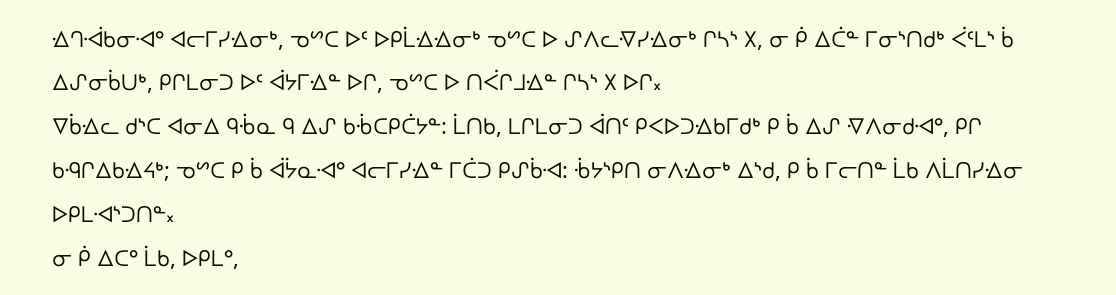ᐎᒉᐙᑲᓂᐗᐤ ᐊᓕᒥᓯᐎᓂᒃ, ᓀᔥᑕ ᐅᑦ ᐅᑭᒫᐎᐎᓂᒃ ᓀᔥᑕ ᐅ ᔑᐱᓚᐌᓯᐎᓂᒃ ᒋᓴᔅ ᙭, ᓂ ᑮ ᐃᑖᓐ ᒥᓂᔅᑎᑯᒃ ᐹᑦᒪᔅ ᑳ ᐃᔑᓂᑳᑌᒃ, ᑭᒋᒪᓂᑐ ᐅᑦ ᐋᔭᒥᐎᓐ ᐅᒋ, ᓀᔥᑕ ᐅ ᑎᐹᒋᒧᐎᓐ ᒋᓴᔅ ᙭ ᐅᒋ᙮
ᐁᑳᐎᓚ ᑯᔅᑕ ᐊᓂᐃ ᑫᒀᓇ ᑫ ᐃᔑ ᑲᒀᑕᑭᑖᔭᓐ: ᒫᑎᑲ, ᒪᒋᒪᓂᑐ ᐋᑎᑦ ᑭᐸᐅᑐᐎᑲᒥᑯᒃ ᑭ ᑳ ᐃᔑ ᐌᐱᓂᑯᐗᐤ, ᑭᒋ ᑲᑴᒋᐃᑲᐎᔦᒃ; ᓀᔥᑕ ᑭ ᑳ ᐋᔮᓇᐗᐤ ᐊᓕᒥᓯᐎᓐ ᒥᑖᑐ ᑭᔑᑳᐗ: ᒀᔭᔅᑭᑎ ᓂᐱᐎᓂᒃ ᐃᔅᑯ, ᑭ ᑳ ᒥᓕᑎᓐ ᒫᑲ ᐱᒫᑎᓯᐎᓂ ᐅᑭᒪᐗᔅᑐᑎᓐ᙮
ᓂ ᑮ ᐃᑕᐤ ᒫᑲ, ᐅᑭᒪᐤ,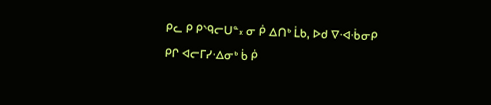ᑭᓚ ᑭ ᑭᔅᑫᓕᑌᓐ᙮ ᓂ ᑮ ᐃᑎᒃ ᒫᑲ, ᐅᑯ ᐁᐗᒀᓂᑭ ᑭᒋ ᐊᓕᒥᓯᐎᓂᒃ ᑳ ᑮ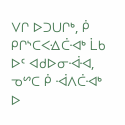ᐯᒋ ᐅᑐᑌᒋᒃ, ᑮ ᑭᒋᔅᑕᐸᐎᑖᐗᒃ ᒫᑲ ᐅᑦ ᐊᑯᐅᓂᐙᐗ, ᓀᔥᑕ ᑮ ᐙᐱᑖᐗᒃ ᐅ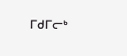ᒥᑯᒥᓕᒃ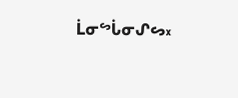ᒫᓂᔥᒑᓂᔑᔕ᙮